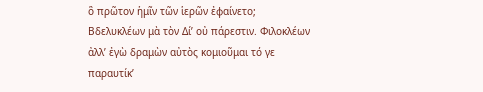ὃ πρῶτον ἡμῖν τῶν ἱερῶν ἐφαίνετο; Βδελυκλέων μὰ τὸν Δίʼ οὐ πάρεστιν. Φιλοκλέων ἀλλʼ ἐγὼ δραμὼν αὐτὸς κομιοῦμαι τό γε παραυτίκʼ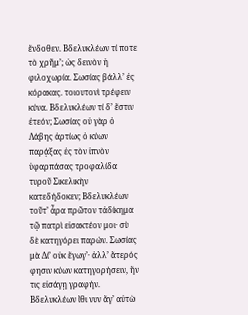ἔνδοθεν. Βδελυκλέων τί ποτε τὸ χρῆμʼ; ὡς δεινὸν ἡ φιλοχωρία. Σωσίας βάλλʼ ἐς κόρακας. τοιουτονὶ τρέφειν κύνα. Βδελυκλέων τί δʼ ἔστιν ἐτεόν; Σωσίας οὐ γὰρ ὁ Λάβης ἀρτίως ὁ κύων παρᾴξας ἐς τὸν ἰπνὸν ὑφαρπάσας τροφαλίδα τυροῦ Σικελικὴν κατεδήδοκεν; Βδελυκλέων τοῦτʼ ἆρα πρῶτον τἀδίκημα τῷ πατρὶ εἰσακτέον μοι· σὺ δὲ κατηγόρει παρών. Σωσίας μὰ Δίʼ οὐκ ἔγωγʼ· ἀλλʼ ἅτερός φησιν κύων κατηγορήσειν, ἤν τις εἰσάγῃ γραφήν. Βδελυκλέων ἴθι νυν ἄγʼ αὐτὼ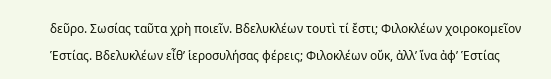δεῦρο. Σωσίας ταῦτα χρὴ ποιεῖν. Βδελυκλέων τουτὶ τί ἔστι; Φιλοκλέων χοιροκομεῖον Ἑστίας. Βδελυκλέων εἶθʼ ἱεροσυλήσας φέρεις; Φιλοκλέων οὔκ, ἀλλʼ ἵνα ἀφʼ Ἑστίας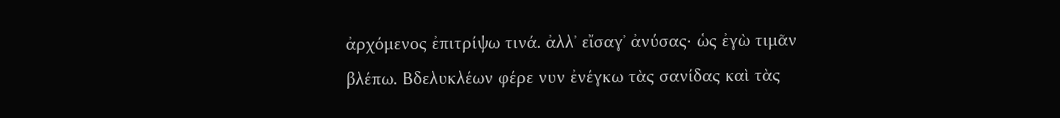ἀρχόμενος ἐπιτρίψω τινά. ἀλλʼ εἴσαγʼ ἀνύσας· ὡς ἐγὼ τιμᾶν βλέπω. Βδελυκλέων φέρε νυν ἐνέγκω τὰς σανίδας καὶ τὰς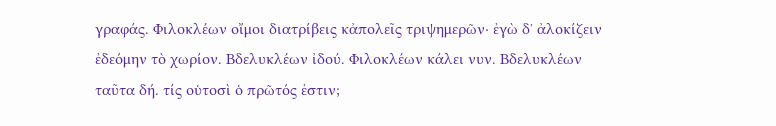γραφάς. Φιλοκλέων οἴμοι διατρίβεις κἀπολεῖς τριψημερῶν· ἐγὼ δʼ ἀλοκίζειν ἐδεόμην τὸ χωρίον. Βδελυκλέων ἰδού. Φιλοκλέων κάλει νυν. Βδελυκλέων ταῦτα δή. τίς οὑτοσὶ ὁ πρῶτός ἐστιν;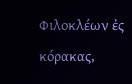Φιλοκλέων ἐς κόρακας,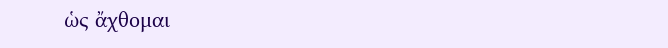ὡς ἄχθομαι